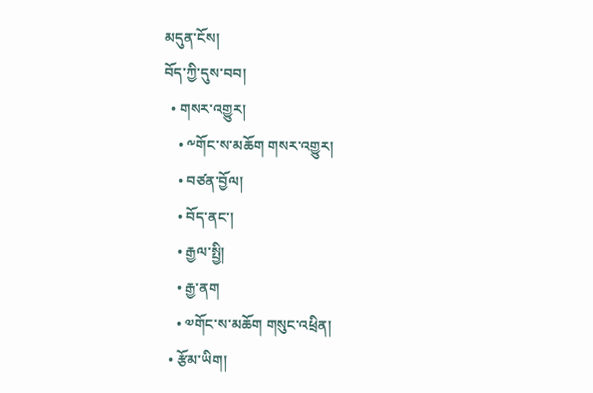མདུན་ངོས།
བོད་ཀྱི་དུས་བབ།
  • གསར་འགྱུར།
    • ༸གོང་ས་མཆོག གསར་འགྱུར།
    • བཙན་བྱོལ།
    • བོད་ནང་།
    • རྒྱལ་སྤྱི།
    • རྒྱ་ནག
    • ༧གོང་ས་མཆོག གསུང་འཕྲིན།
  • རྩོམ་ཡིག།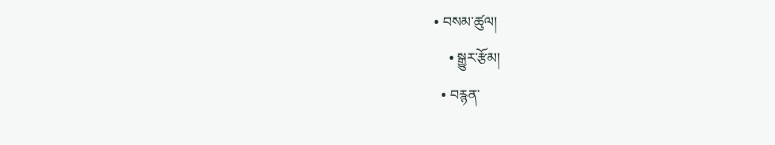• བསམ་ཚུལ།
    • སྒྱུར་རྩོམ།
  • བརྙན་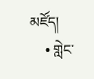མཛོད།
    • གླེང་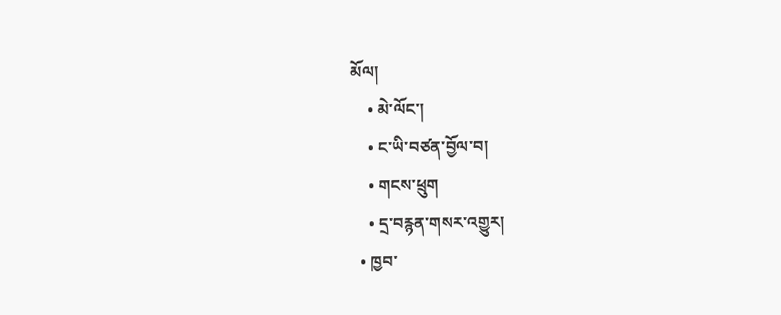མོལ།
    • མེ་ལོང་།
    • ང་ཡི་བཙན་བྱོལ་བ།
    • གངས་ཕྲུག
    • དྲ་བརྙན་གསར་འགྱུར།
  • ཁྱབ་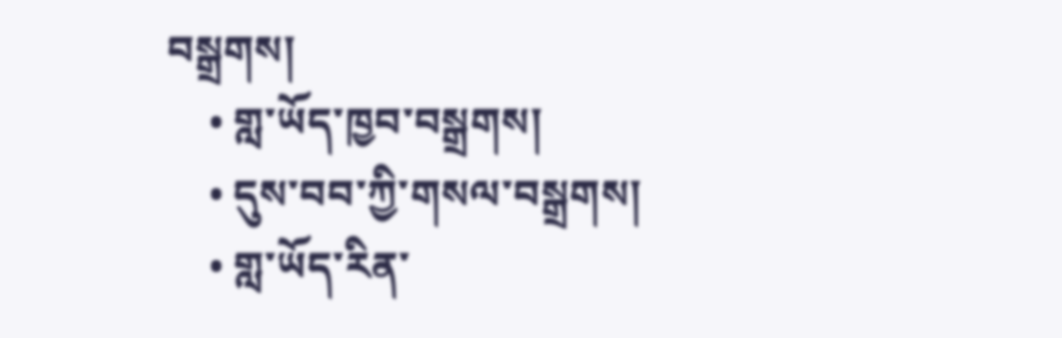བསྒྲགས།
    • གླ་ཡོད་ཁྱབ་བསྒྲགས།
    • དུས་བབ་ཀྱི་གསལ་བསྒྲགས།
    • གླ་ཡོད་རིན་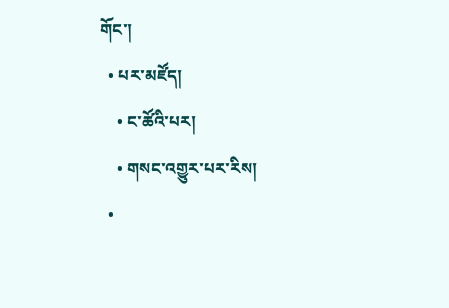གོང་།
  • པར་མཛོད།
    • ང་ཚོའི་པར།
    • གསང་འགྱུར་པར་རིས།
  •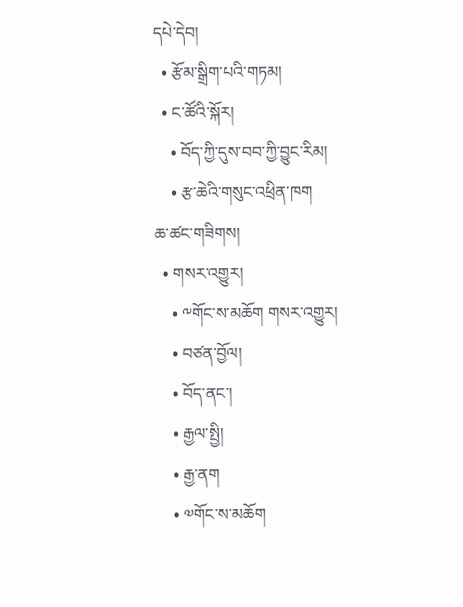དཔེ་དེབ།
  • རྩོམ་སྒྲིག་པའི་གཏམ།
  • ང་ཚོའི་སྐོར།
    • བོད་ཀྱི་དུས་བབ་ཀྱི་བྱུང་རིམ།
    • རྩ་ཆེའི་གསུང་འཕྲིན་ཁག
ཆ་ཚང་གཟིགས།
  • གསར་འགྱུར།
    • ༸གོང་ས་མཆོག གསར་འགྱུར།
    • བཙན་བྱོལ།
    • བོད་ནང་།
    • རྒྱལ་སྤྱི།
    • རྒྱ་ནག
    • ༧གོང་ས་མཆོག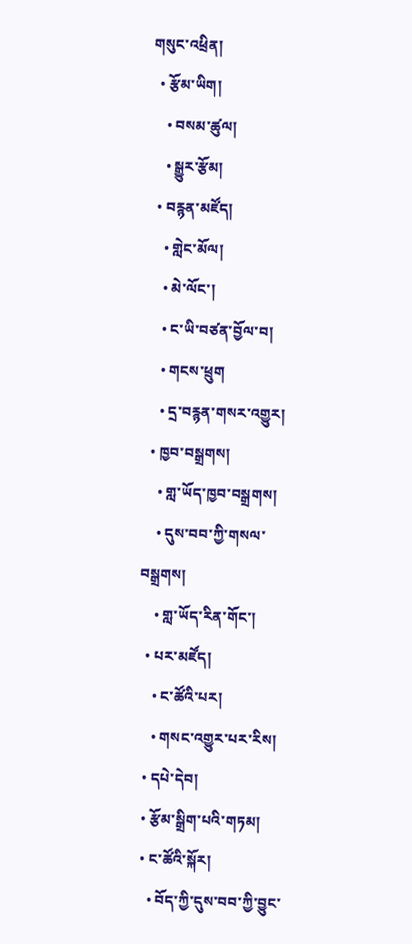གསུང་འཕྲིན།
  • རྩོམ་ཡིག།
    • བསམ་ཚུལ།
    • སྒྱུར་རྩོམ།
  • བརྙན་མཛོད།
    • གླེང་མོལ།
    • མེ་ལོང་།
    • ང་ཡི་བཙན་བྱོལ་བ།
    • གངས་ཕྲུག
    • དྲ་བརྙན་གསར་འགྱུར།
  • ཁྱབ་བསྒྲགས།
    • གླ་ཡོད་ཁྱབ་བསྒྲགས།
    • དུས་བབ་ཀྱི་གསལ་བསྒྲགས།
    • གླ་ཡོད་རིན་གོང་།
  • པར་མཛོད།
    • ང་ཚོའི་པར།
    • གསང་འགྱུར་པར་རིས།
  • དཔེ་དེབ།
  • རྩོམ་སྒྲིག་པའི་གཏམ།
  • ང་ཚོའི་སྐོར།
    • བོད་ཀྱི་དུས་བབ་ཀྱི་བྱུང་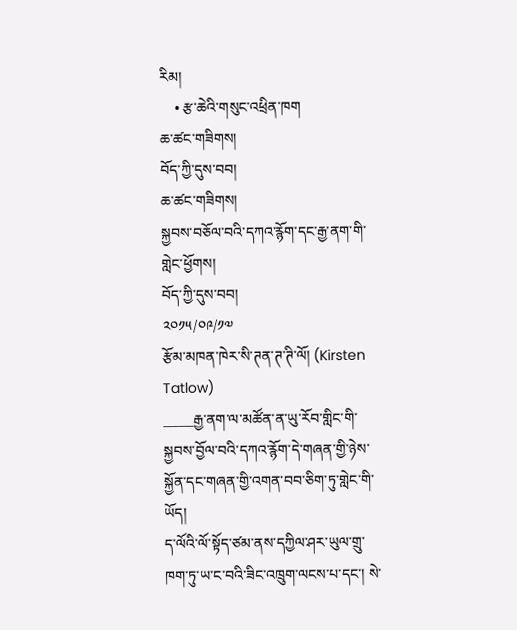རིམ།
    • རྩ་ཆེའི་གསུང་འཕྲིན་ཁག
ཆ་ཚང་གཟིགས།
བོད་ཀྱི་དུས་བབ།
ཆ་ཚང་གཟིགས།
སྐྱབས་བཅོལ་བའི་དཀའ་རྙོག་དང་རྒྱ་ནག་གི་གླེང་ཕྱོགས།
བོད་ཀྱི་དུས་བབ།
༢༠༡༥/༠༩/༡༧
རྩོམ་མཁན་ཁེར་སི་ཊན་ཊ་ཊི་ལོ། (Kirsten Tatlow)
_____རྒྱ་ནག་ལ་མཚོན་ན་ཡུ་རོབ་གླིང་གི་སྐྱབས་བྱོལ་བའི་དཀའ་རྙོག་དེ་གཞན་གྱི་ཉེས་སྐྱོན་དང་གཞན་གྱི་འགན་བབ་ཅིག་ཏུ་གླེང་གི་ཡོད།
ད་ལོའི་ལོ་སྟོད་ཙམ་ནས་དཀྱིལ་ཤར་ཡུལ་གྲུ་ཁག་ཏུ་ཡ་ང་བའི་ཟིང་འཁྲུག་ལངས་པ་དང་། སེ་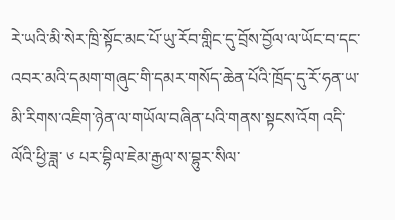རེ་ཡའི་མི་སེར་ཁྲི་སྟོང་མང་པོ་ཡུ་རོབ་གླིང་དུ་བྲོས་བྱོལ་ལ་ཡོང་བ་དང་འབར་མའི་དམག་གཞུང་གི་དམར་གསོད་ཆེན་པོའི་ཁྲོད་དུ་རོ་ཧན་ཡ་མི་རིགས་འཇིག་ཉེན་ལ་གཡོལ་བཞིན་པའི་གནས་སྟངས་འོག འདི་ལོའི་ཕྱི་ཟླ་ ༦ པར་བྷིལ་ཇེམ་རྒྱལ་ས་བྷུར་སིལ་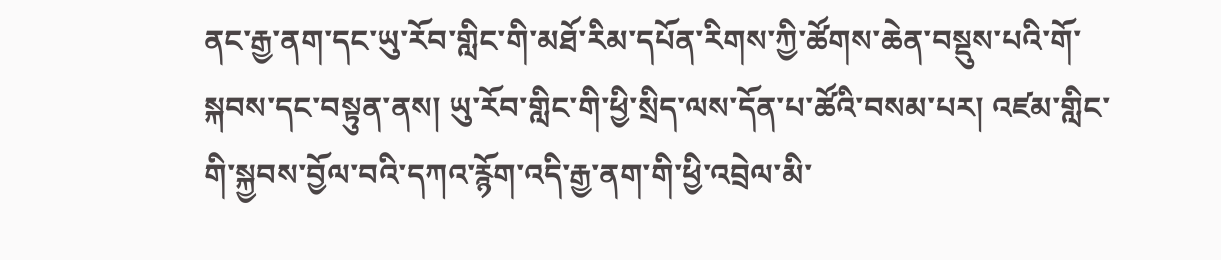ནང་རྒྱ་ནག་དང་ཡུ་རོབ་གླིང་གི་མཐོ་རིམ་དཔོན་རིགས་ཀྱི་ཚོགས་ཆེན་བསྡུས་པའི་གོ་སྐབས་དང་བསྟུན་ནས། ཡུ་རོབ་གླིང་གི་ཕྱི་སྲིད་ལས་དོན་པ་ཚོའི་བསམ་པར། འཛམ་གླིང་གི་སྐྱབས་བྱོལ་བའི་དཀའ་རྙོག་འདི་རྒྱ་ནག་གི་ཕྱི་འབྲེལ་མི་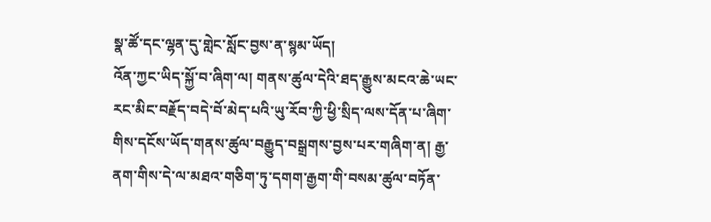སྣ་ཚོ་དང་ལྷན་དུ་གླེང་སློང་བྱས་ན་སྙམ་ཡོད།
འོན་ཀྱང་ཡིད་སྐྱོ་བ་ཞིག་ལ། གནས་ཚུལ་དེའི་ཐད་རྒྱུས་མངའ་ཆེ་ཡང་རང་མིང་བརྗོད་བདེ་བོ་མེད་པའི་ཡུ་རོབ་ཀྱི་ཕྱི་སྲིད་ལས་དོན་པ་ཞིག་གིས་དངོས་ཡོད་གནས་ཚུལ་བརྒྱུད་བསྒྲགས་བྱས་པར་གཞིག་ན། རྒྱ་ནག་གིས་དེ་ལ་མཐའ་གཅིག་ཏུ་དགག་རྒྱག་གི་བསམ་ཚུལ་བཏོན་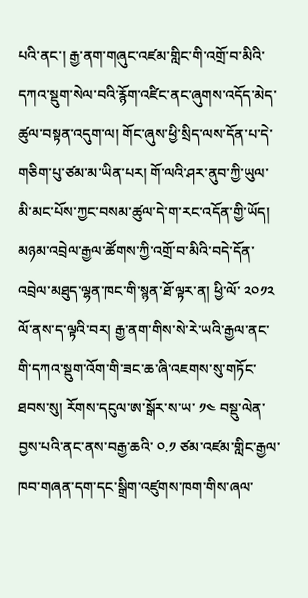པའི་ནང་། རྒྱ་ནག་གཞུང་འཛམ་གླིང་གི་འགྲོ་བ་མིའི་དཀའ་སྡུག་སེལ་བའི་རྙོག་འཛིང་ནང་ཞུགས་འདོད་མེད་ཚུལ་བསྟན་འདུག་ལ། གོང་ཞུས་ཕྱི་སྲིད་ལས་དོན་པ་དེ་གཅིག་པུ་ཙམ་མ་ཡིན་པར། གོ་ལའི་ཤར་ནུབ་ཀྱི་ཡུལ་མི་མང་པོས་ཀྱང་བསམ་ཚུལ་དེ་ག་རང་འདོན་གྱི་ཡོད།
མཉམ་འབྲེལ་རྒྱལ་ཚོགས་ཀྱི་འགྲོ་བ་མིའི་བདེ་དོན་འབྲེལ་མཐུད་ལྷན་ཁང་གི་སྙན་ཐོ་ལྟར་ན། ཕྱི་ལོ་ ༢༠༡༢ ལོ་ནས་ད་ལྟའི་བར། རྒྱ་ནག་གིས་སེ་རེ་ཡའི་རྒྱལ་ནང་གི་དཀའ་སྡུག་འོག་གི་ཟང་ཆ་ཞི་འཇགས་སུ་གཏོང་ཐབས་སུ། རོགས་དངུལ་ཨ་སྒོར་ས་ཡ་ ༡༤ བསྡུ་ལེན་བྱས་པའི་ནང་ནས་བརྒྱ་ཆའི་ ༠.༡ ཙམ་འཛམ་གླིང་རྒྱལ་ཁབ་གཞན་དག་དང་སྒྲིག་འཛུགས་ཁག་གིས་ཞལ་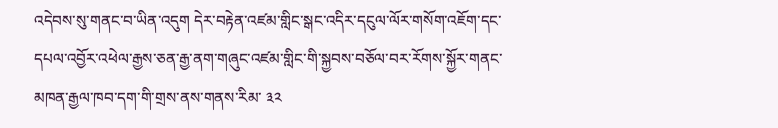འདེབས་སུ་གནང་བ་ཡིན་འདུག དེར་བརྟེན་འཛམ་གླིང་སྒང་འདིར་དངུལ་ལོར་གསོག་འཇོག་དང་དཔལ་འབྱོར་འཕེལ་རྒྱས་ཅན་རྒྱ་ནག་གཞུང་འཛམ་གླིང་གི་སྐྱབས་བཅོལ་བར་རོགས་སྐྱོར་གནང་མཁན་རྒྱལ་ཁབ་དག་གི་གྲས་ནས་གནས་རིམ་ ༣༢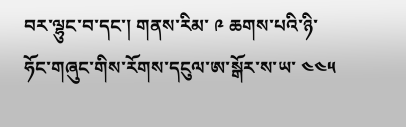བར་ལྷུང་བ་དང་། གནས་རིམ་ ༩ ཆགས་པའི་ཉི་ཧོང་གཞུང་གིས་རོགས་དངུལ་ཨ་སྒོར་ས་ཡ་ ༤༤༥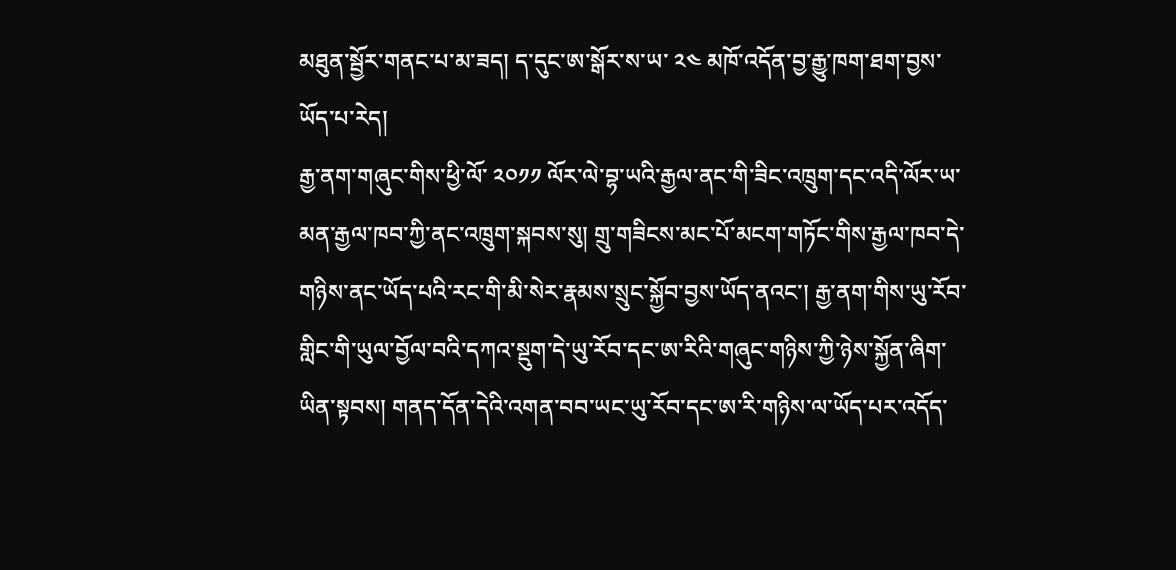མཐུན་སྦྱོར་གནང་པ་མ་ཟད། ད་དུང་ཨ་སྒོར་ས་ཡ་ ༢༤ མཁོ་འདོན་བྱ་རྒྱུ་ཁག་ཐག་བྱས་ཡོད་པ་རེད།
རྒྱ་ནག་གཞུང་གིས་ཕྱི་ལོ་ ༢༠༡༡ ལོར་ལེ་བྷ་ཡའི་རྒྱལ་ནང་གི་ཟིང་འཁྲུག་དང་འདི་ལོར་ཡ་མན་རྒྱལ་ཁབ་ཀྱི་ནང་འཁྲུག་སྐབས་སུ། གྲུ་གཟིངས་མང་པོ་མངག་གཏོང་གིས་རྒྱལ་ཁབ་དེ་གཉིས་ནང་ཡོད་པའི་རང་གི་མི་སེར་རྣམས་སྲུང་སྐྱོབ་བྱས་ཡོད་ནའང་། རྒྱ་ནག་གིས་ཡུ་རོབ་གླིང་གི་ཡུལ་བྱོལ་བའི་དཀའ་སྡུག་དེ་ཡུ་རོབ་དང་ཨ་རིའི་གཞུང་གཉིས་ཀྱི་ཉེས་སྐྱོན་ཞིག་ཡིན་སྟབས། གནད་དོན་དེའི་འགན་བབ་ཡང་ཡུ་རོབ་དང་ཨ་རི་གཉིས་ལ་ཡོད་པར་འདོད་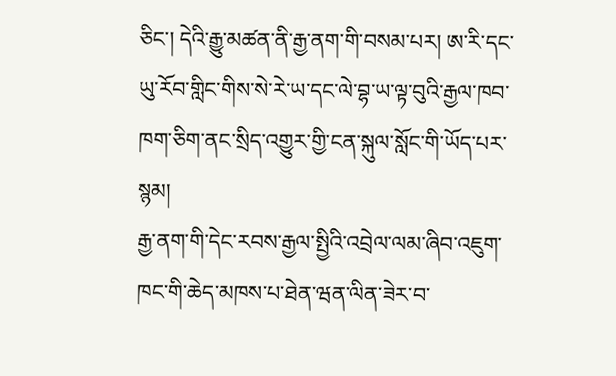ཅིང་། དེའི་རྒྱུ་མཚན་ནི་རྒྱ་ནག་གི་བསམ་པར། ཨ་རི་དང་ཡུ་རོབ་གླིང་གིས་སེ་རེ་ཡ་དང་ལེ་བྷ་ཡ་ལྟ་བུའི་རྒྱལ་ཁབ་ཁག་ཅིག་ནང་སྲིད་འགྱུར་གྱི་ངན་སྐུལ་སློང་གི་ཡོད་པར་སྙམ།
རྒྱ་ནག་གི་དེང་རབས་རྒྱལ་སྤྱིའི་འབྲེལ་ལམ་ཞིབ་འཇུག་ཁང་གི་ཆེད་མཁས་པ་ཐེན་ཝན་ལིན་ཟེར་བ་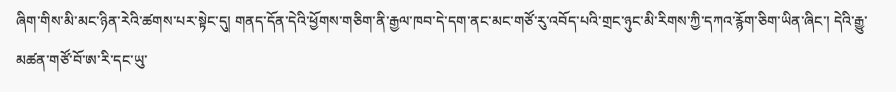ཞིག་གིས་མི་མང་ཉིན་རེའི་ཚགས་པར་སྟེང་དུ། གནད་དོན་དེའི་ཕྱོགས་གཅིག་ནི་རྒྱལ་ཁབ་དེ་དག་ནང་མང་གཙོ་རུ་འབོད་པའི་གྲང་ཉུང་མི་རིགས་ཀྱི་དཀའ་རྙོག་ཅིག་ཡིན་ཞིང་། དེའི་རྒྱུ་མཚན་གཙོ་བོ་ཨ་རི་དང་ཡུ་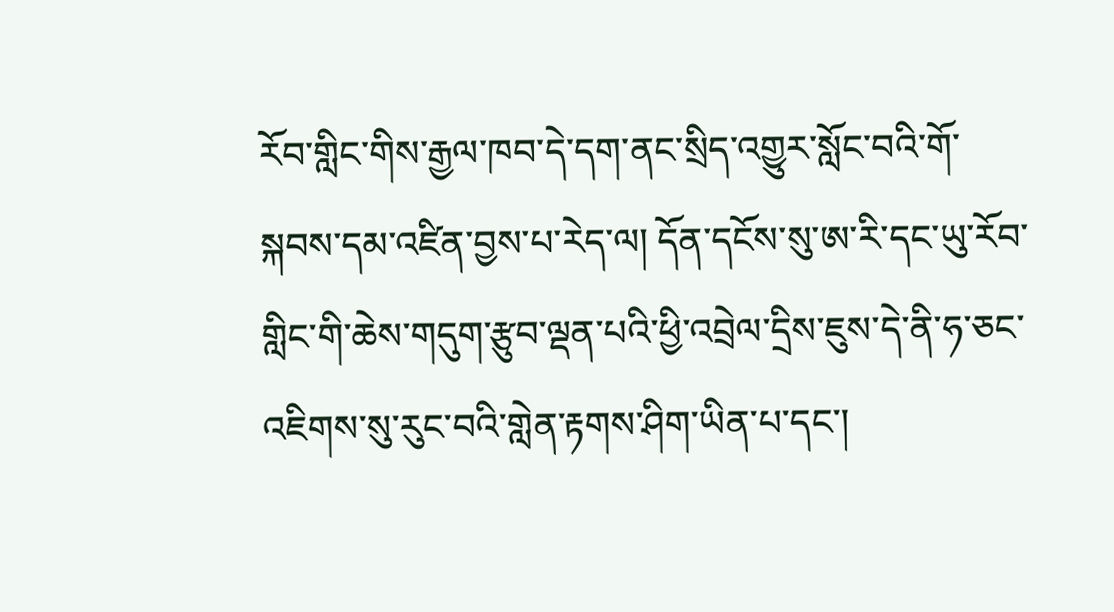རོབ་གླིང་གིས་རྒྱལ་ཁབ་དེ་དག་ནང་སྲིད་འགྱུར་སློང་བའི་གོ་སྐབས་དམ་འཛིན་བྱས་པ་རེད་ལ། དོན་དངོས་སུ་ཨ་རི་དང་ཡུ་རོབ་གླིང་གི་ཆེས་གདུག་རྩུབ་ལྡན་པའི་ཕྱི་འབྲེལ་དྲིས་ཇུས་དེ་ནི་ཧ་ཅང་འཇིགས་སུ་རུང་བའི་གླེན་རྟགས་ཤིག་ཡིན་པ་དང་།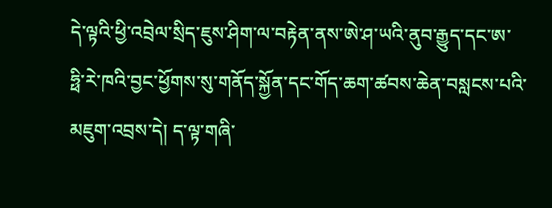དེ་ལྟའི་ཕྱི་འབྲེལ་སྲིད་ཇུས་ཤིག་ལ་བརྟེན་ནས་ཨེ་ཤ་ཡའི་ནུབ་རྒྱུད་དང་ཨ་ཧྥི་རེ་ཁའི་བྱང་ཕྱོགས་སུ་གནོད་སྐྱོན་དང་གོད་ཆག་ཚབས་ཆེན་བསླངས་པའི་མཇུག་འབྲས་དེ། ད་ལྟ་གཞི་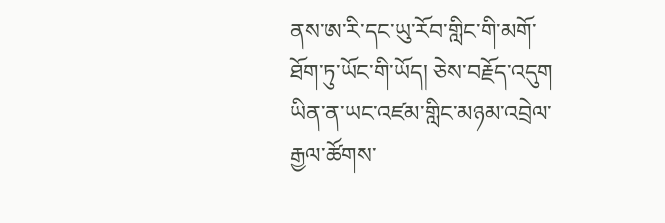ནས་ཨ་རི་དང་ཡུ་རོབ་གླིང་གི་མགོ་ཐོག་ཏུ་ཡོང་གི་ཡོད། ཅེས་བརྗོད་འདུག
ཡིན་ན་ཡང་འཛམ་གླིང་མཉམ་འབྲེལ་རྒྱལ་ཚོགས་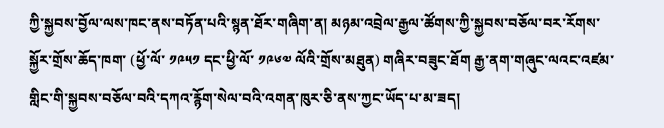ཀྱི་སྐྱབས་བྱོལ་ལས་ཁང་ནས་བཏོན་པའི་སྙན་ཐོར་གཞིག་ན། མཉམ་འབྲེལ་རྒྱལ་ཚོགས་ཀྱི་སྐྱབས་བཅོལ་བར་རོགས་སྐྱོར་གྲོས་ཆོད་ཁག་ (ཕྱོ་ལོ་ ༡༩༥༡ དང་ཕྱི་ལོ་ ༡༩༦༧ ལོའི་གྲོས་མཐུན) གཞིར་བཟུང་ཐོག རྒྱ་ནག་གཞུང་ལའང་འཛམ་གླིང་གི་སྐྱབས་བཅོལ་བའི་དཀའ་རྙོག་སེལ་བའི་འགན་ཁུར་ཅི་ནས་ཀྱང་ཡོད་པ་མ་ཟད།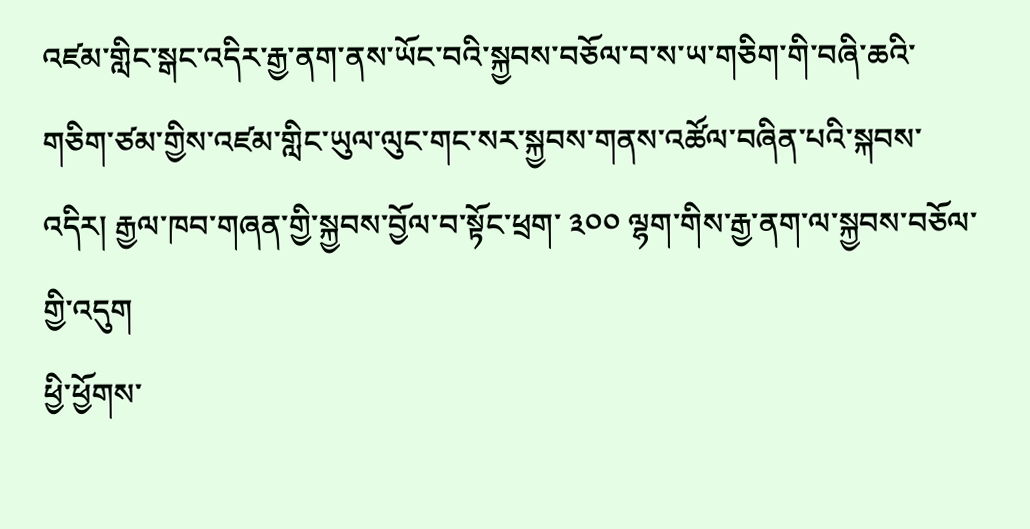འཛམ་གླིང་སྒང་འདིར་རྒྱ་ནག་ནས་ཡོང་བའི་སྐྱབས་བཅོལ་བ་ས་ཡ་གཅིག་གི་བཞི་ཆའི་གཅིག་ཙམ་གྱིས་འཛམ་གླིང་ཡུལ་ལུང་གང་སར་སྐྱབས་གནས་འཚོལ་བཞིན་པའི་སྐབས་འདིར། རྒྱལ་ཁབ་གཞན་གྱི་སྐྱབས་བྱོལ་བ་སྟོང་ཕྲག་ ༣༠༠ ལྷག་གིས་རྒྱ་ནག་ལ་སྐྱབས་བཅོལ་གྱི་འདུག
ཕྱི་ཕྱོགས་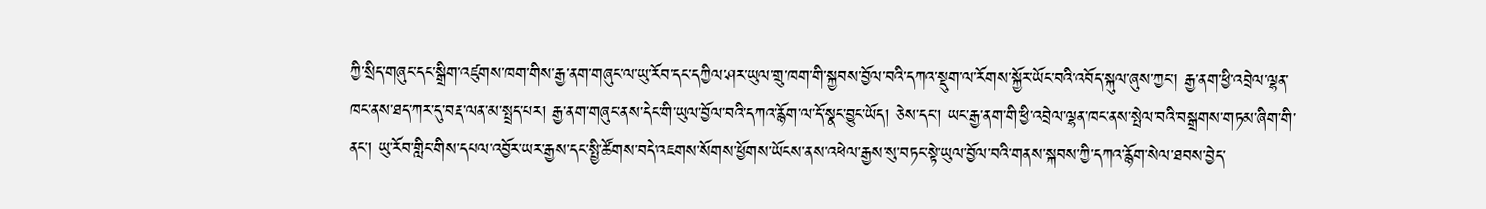ཀྱི་སྲིད་གཞུང་དང་སྒྲིག་འཛུགས་ཁག་གིས་རྒྱ་ནག་གཞུང་ལ་ཡུ་རོབ་དང་དཀྱིལ་ཤར་ཡུལ་གྲུ་ཁག་གི་སྐྱབས་བྱོལ་བའི་དཀའ་སྡུག་ལ་རོགས་སྐྱོར་ཡོང་བའི་འབོད་སྐུལ་ཞུས་ཀྱང་། རྒྱ་ནག་ཕྱི་འབྲེལ་ལྷན་ཁང་ནས་ཐད་ཀར་དུ་བརྡ་ལན་མ་སྤྲད་པར། རྒྱ་ནག་གཞུང་ནས་དེང་གི་ཡུལ་བྱོལ་བའི་དཀའ་རྙོག་ལ་དོ་སྣང་བྱུང་ཡོད། ཅེས་དང་། ཡང་རྒྱ་ནག་གི་ཕྱི་འབྲེལ་ལྷན་ཁང་ནས་སྤེལ་བའི་བསྒྲགས་གཏམ་ཞིག་གི་ནང་། ཡུ་རོབ་གླིང་གིས་དཔལ་འབྱོར་ཡར་རྒྱས་དང་སྤྱི་ཚོགས་བདེ་འཇགས་སོགས་ཕྱོགས་ཡོངས་ནས་འཕེལ་རྒྱས་སུ་བཏང་སྟེ་ཡུལ་བྱོལ་བའི་གནས་སྐབས་ཀྱི་དཀའ་རྙོག་སེལ་ཐབས་བྱེད་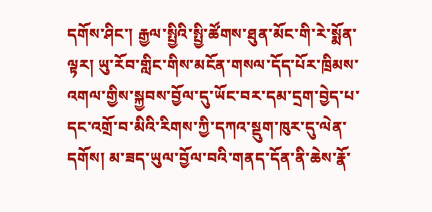དགོས་ཤིང་། རྒྱལ་སྤྱིའི་སྤྱི་ཚོགས་ཐུན་མོང་གི་རེ་སྨོན་ལྟར། ཡུ་རོབ་གླིང་གིས་མངོན་གསལ་དོད་པོར་ཁྲིམས་འགལ་གྱིས་སྐྱབས་བྱོལ་དུ་ཡོང་བར་དམ་དྲག་བྱེད་པ་དང་འགྲོ་བ་མིའི་རིགས་ཀྱི་དཀའ་སྡུག་ཁུར་དུ་ལེན་དགོས། མ་ཟད་ཡུལ་བྱོལ་བའི་གནད་དོན་ནི་ཆེས་རྣོ་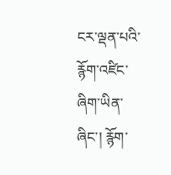ངར་ལྡན་པའི་རྙོག་འཛིང་ཞིག་ཡིན་ཞིང་། རྙོག་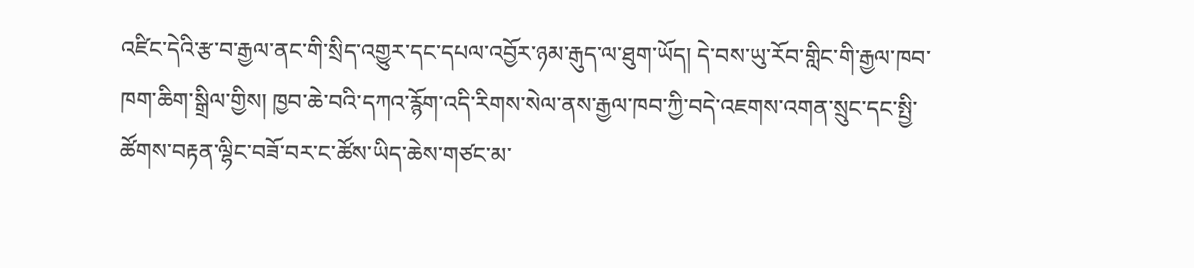འཛིང་དེའི་རྩ་བ་རྒྱལ་ནང་གི་སྲིད་འགྱུར་དང་དཔལ་འབྱོར་ཉམ་རྒུད་ལ་ཐུག་ཡོད། དེ་བས་ཡུ་རོབ་གླིང་གི་རྒྱལ་ཁབ་ཁག་ཆིག་སྒྲིལ་གྱིས། ཁྱབ་ཆེ་བའི་དཀའ་རྙོག་འདི་རིགས་སེལ་ནས་རྒྱལ་ཁབ་ཀྱི་བདེ་འཇགས་འགན་སྲུང་དང་སྤྱི་ཚོགས་བརྟན་ལྷིང་བཟོ་བར་ང་ཚོས་ཡིད་ཆེས་གཙང་མ་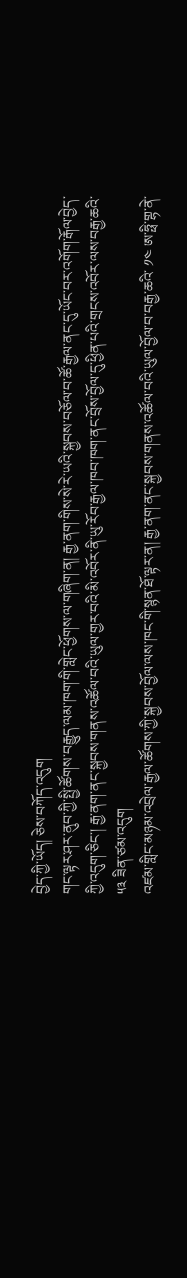བྱེད་ཀྱི་ཡོད། ཅེས་བཀོད་འདུག
གང་ལྟར་ཤར་ནུབ་ཀྱི་སྤྱི་ཚོགས་བརྒྱུད་ལམ་ཁག་གི་གླེང་ཕྱོགས་ལ་གཞིག་ན། རྒྱ་ནག་གིས་སེ་རེ་ཡའི་སྐྱབས་བཅོལ་བ་ཚོ་རྒྱལ་ནང་དུ་ཡོང་བར་འགོག་རྒོལ་བྱེད་ཀྱི་འདུག་ཅིང་། རྒྱ་ནག་ནང་སྐྱབས་གནས་འཚོལ་བའི་ཡུལ་གྱར་བའི་མི་འབོར་ནི་ཡུ་རོབ་རྒྱལ་ཁབ་ཁག་ནང་བྲོས་བྱོལ་དུ་ཕྱིན་པའི་གྲངས་འབོར་ལས་བརྒྱ་ཆའི་ ༥༣ ཟིན་ཙམ་འདུག
འཛམ་གླིང་མཉམ་འབྲེལ་རྒྱལ་ཚོགས་ཀྱི་སྐྱབས་བྱོལ་ལས་ཁང་གི་སྙན་ཐོ་ལྟར་ན། རྒྱ་ནག་ནང་སྐྱབས་གནས་འཚོལ་བའི་ཡུལ་བྱོལ་བ་བརྒྱ་ཆའི་ ༡༤ ཨ་ཧྥི་གྷ་ནེ་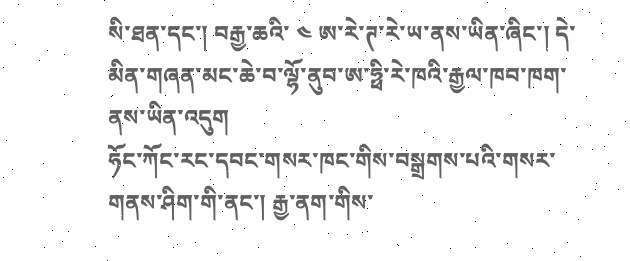སི་ཐན་དང་། བརྒྱ་ཆའི་ ༤ ཨ་རེ་ཊ་རེ་ཡ་ནས་ཡིན་ཞིང་། དེ་མིན་གཞན་མང་ཆེ་བ་ལྷོ་ནུབ་ཨ་ཧྥི་རེ་ཁའི་རྒྱལ་ཁབ་ཁག་ནས་ཡིན་འདུག
ཧོང་ཀོང་རང་དབང་གསར་ཁང་གིས་བསྒྲགས་པའི་གསར་གནས་ཤིག་གི་ནང་། རྒྱ་ནག་གིས་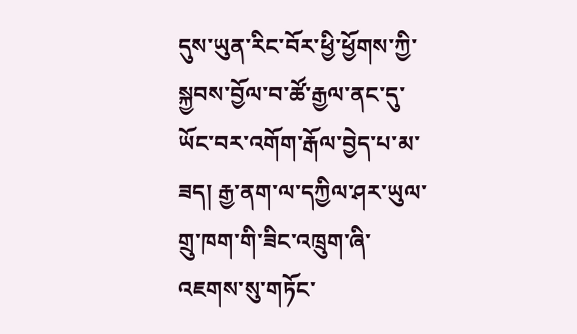དུས་ཡུན་རིང་བོར་ཕྱི་ཕྱོགས་ཀྱི་སྐྱབས་བྱོལ་བ་ཚོ་རྒྱལ་ནང་དུ་ཡོང་བར་འགོག་རྒོལ་བྱེད་པ་མ་ཟད། རྒྱ་ནག་ལ་དཀྱིལ་ཤར་ཡུལ་གྲུ་ཁག་གི་ཟིང་འཁྲུག་ཞི་འཇགས་སུ་གཏོང་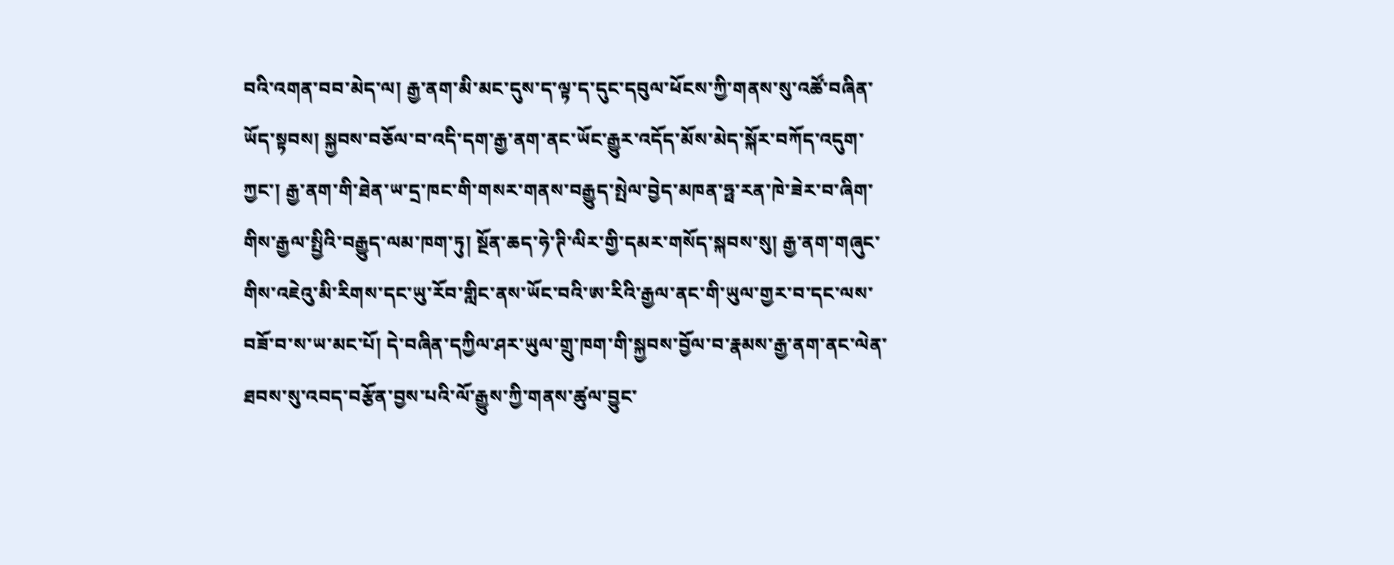བའི་འགན་བབ་མེད་ལ། རྒྱ་ནག་མི་མང་དུས་ད་ལྟ་ད་དུང་དབུལ་ཕོངས་ཀྱི་གནས་སུ་འཚོ་བཞིན་ཡོད་སྟབས། སྐྱབས་བཅོལ་བ་འདི་དག་རྒྱ་ནག་ནང་ཡོང་རྒྱུར་འདོད་མོས་མེད་སྐོར་བཀོད་འདུག་ཀྱང་། རྒྱ་ནག་གི་ཐེན་ཡ་དྲ་ཁང་གི་གསར་གནས་བརྒྱུད་སྤེལ་བྱེད་མཁན་ཧྥ་རན་ཁེ་ཟེར་བ་ཞིག་གིས་རྒྱལ་སྤྱིའི་བརྒྱུད་ལམ་ཁག་ཏུ། སྔོན་ཆད་ཧེ་ཊི་ལིར་གྱི་དམར་གསོད་སྐབས་སུ། རྒྱ་ནག་གཞུང་གིས་འཇེའུ་མི་རིགས་དང་ཡུ་རོབ་གླིང་ནས་ཡོང་བའི་ཨ་རིའི་རྒྱལ་ནང་གི་ཡུལ་གྱར་བ་དང་ལས་བཟོ་བ་ས་ཡ་མང་པོ། དེ་བཞིན་དཀྱིལ་ཤར་ཡུལ་གྲུ་ཁག་གི་སྐྱབས་བྱོལ་བ་རྣམས་རྒྱ་ནག་ནང་ལེན་ཐབས་སུ་འབད་བརྩོན་བྱས་པའི་ལོ་རྒྱུས་ཀྱི་གནས་ཚུལ་བྱུང་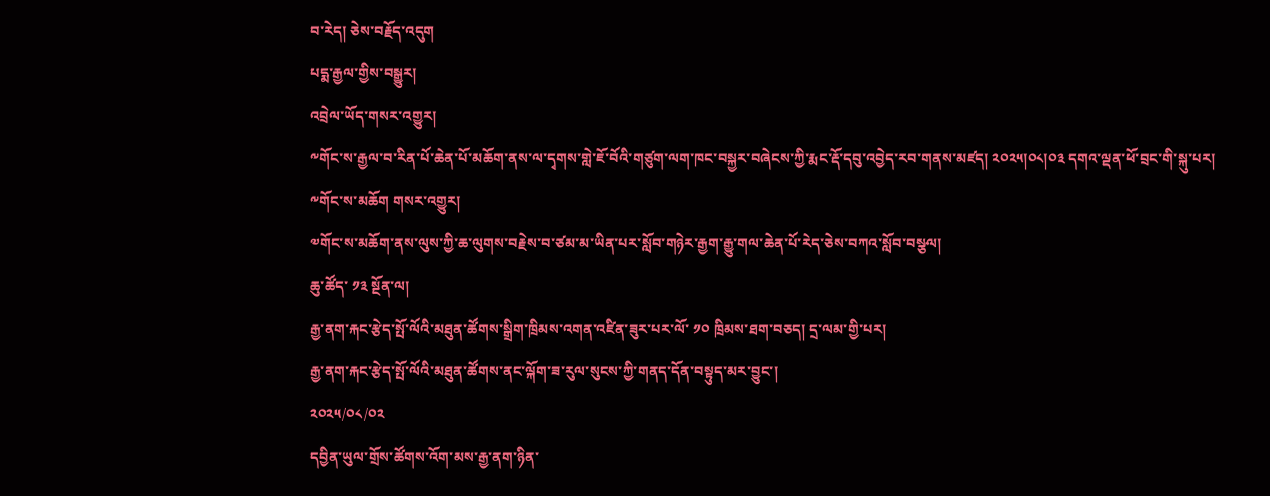བ་རེད། ཅེས་བརྗོད་འདུག
པདྨ་རྒྱལ་གྱིས་བསྒྱུར།
འབྲེལ་ཡོད་གསར་འགྱུར།
༸གོང་ས་རྒྱལ་བ་རིན་པོ་ཆེན་པོ་མཆོག་ནས་ལ་དྭགས་གླེ་ཇོ་བོའི་གཙུག་ལག་ཁང་བསྐྱར་བཞེངས་ཀྱི་རྨང་རྡོ་དབུ་འབྱེད་རབ་གནས་མཛད། ༢༠༢༥།༠༨།༠༣ དགའ་ལྡན་ཕོ་བྲང་གི་སྐུ་པར།
༸གོང་ས་མཆོག གསར་འགྱུར།
༧གོང་ས་མཆོག་ནས་ལུས་ཀྱི་ཆ་ལུགས་བརྗེས་བ་ཙམ་མ་ཡིན་པར་སློབ་གཉེར་རྒྱག་རྒྱུ་གལ་ཆེན་པོ་རེད་ཅེས་བཀའ་སློབ་བསྩལ།
ཆུ་ཚོད་ ༡༣ སྔོན་ལ།
རྒྱ་ནག་རྐང་རྩེད་སྤོ་ལོའི་མཐུན་ཚོགས་སྒྲིག་ཁྲིམས་འགན་འཛིན་ཟུར་པར་ལོ་ ༡༠ ཁྲིམས་ཐག་བཅད། དྲ་ལམ་གྱི་པར།
རྒྱ་ནག་རྐང་རྩེད་སྤོ་ལོའི་མཐུན་ཚོགས་ནང་ལྐོག་ཟ་རུལ་སུངས་ཀྱི་གནད་དོན་བསྟུད་མར་བྱུང་།
༢༠༢༥/༠༨/༠༢
དབྱིན་ཡུལ་གྲོས་ཚོགས་འོག་མས་རྒྱ་ནག་ཉིན་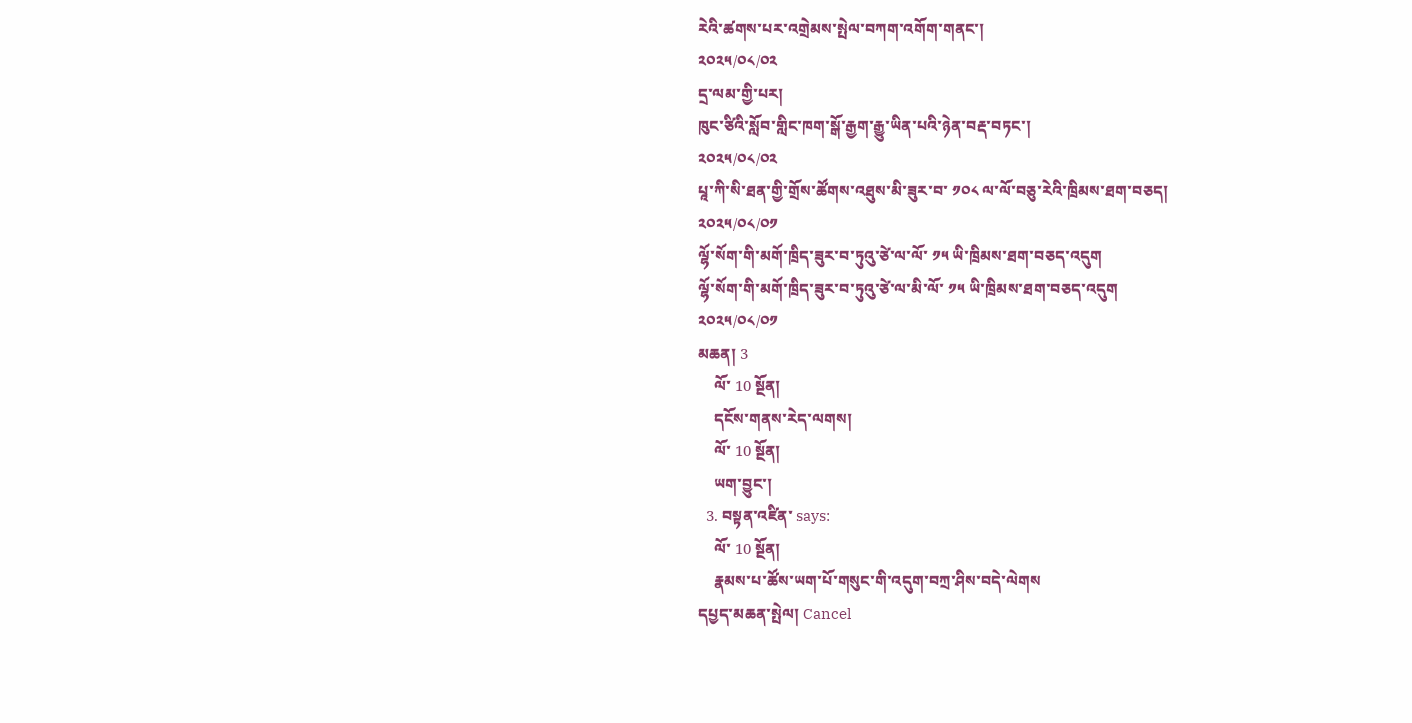རེའི་ཚགས་པར་འགྲེམས་སྤེལ་བཀག་འགོག་གནང་།
༢༠༢༥/༠༨/༠༢
དྲ་ལམ་གྱི་པར།
ཁུང་ཙིའི་སློབ་གླིང་ཁག་སྒོ་རྒྱག་རྒྱུ་ཡིན་པའི་ཉེན་བརྡ་བཏང་།
༢༠༢༥/༠༨/༠༢
པཱ་ཀི་སི་ཐན་གྱི་གྲོས་ཚོགས་འཐུས་མི་ཟུར་བ་ ༡༠༨ ལ་ལོ་བཅུ་རེའི་ཁྲིམས་ཐག་བཅད།
༢༠༢༥/༠༨/༠༡
ལྷོ་སོག་གི་མགོ་ཁྲིད་ཟུར་བ་ཏུའུ་ཙེ་ལ་ལོ་ ༡༥ ཡི་ཁྲིམས་ཐག་བཅད་འདུག
ལྷོ་སོག་གི་མགོ་ཁྲིད་ཟུར་བ་ཏུའུ་ཙེ་ལ་མི་ལོ་ ༡༥ ཡི་ཁྲིམས་ཐག་བཅད་འདུག
༢༠༢༥/༠༨/༠༡
མཆན། 3
    ལོ་ 10 སྔོན།
    དངོས་གནས་རེད་ལགས།
    ལོ་ 10 སྔོན།
    ཡག་བྱུང་།
  3. བསྟན་འཛིན་ says:
    ལོ་ 10 སྔོན།
    རྣམས་པ་ཚོས་ཡག་པོ་གསུང་གི་འདུག་བཀྲ་ཤིས་བདེ་ལེགས
དཔྱད་མཆན་སྤེལ། Cancel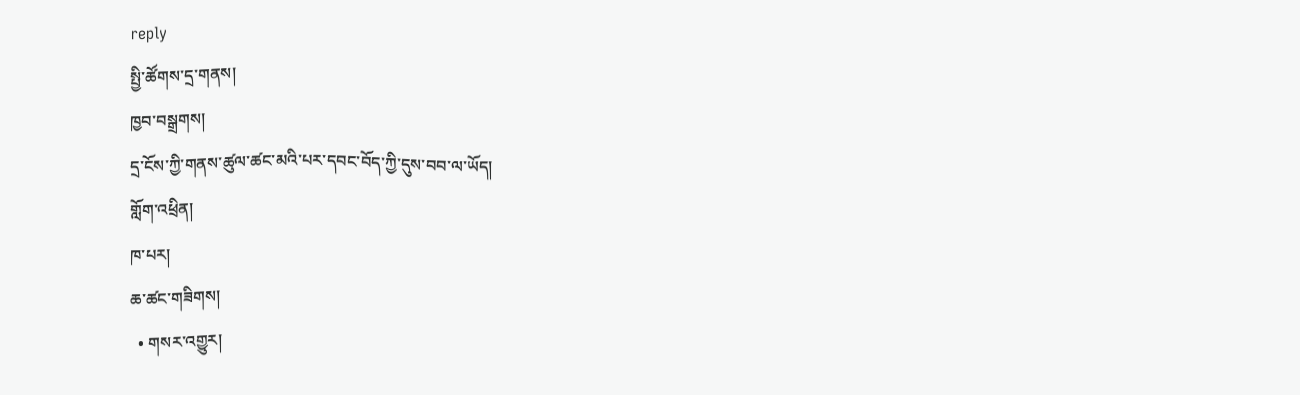reply
སྤྱི་ཚོགས་དྲ་གནས།
ཁྱབ་བསྒྲགས།
དྲ་ངོས་ཀྱི་གནས་ཚུལ་ཚང་མའི་པར་དབང་བོད་ཀྱི་དུས་བབ་ལ་ཡོད།
གློག་འཕྲིན།
ཁ་པར།
ཆ་ཚང་གཟིགས།
  • གསར་འགྱུར།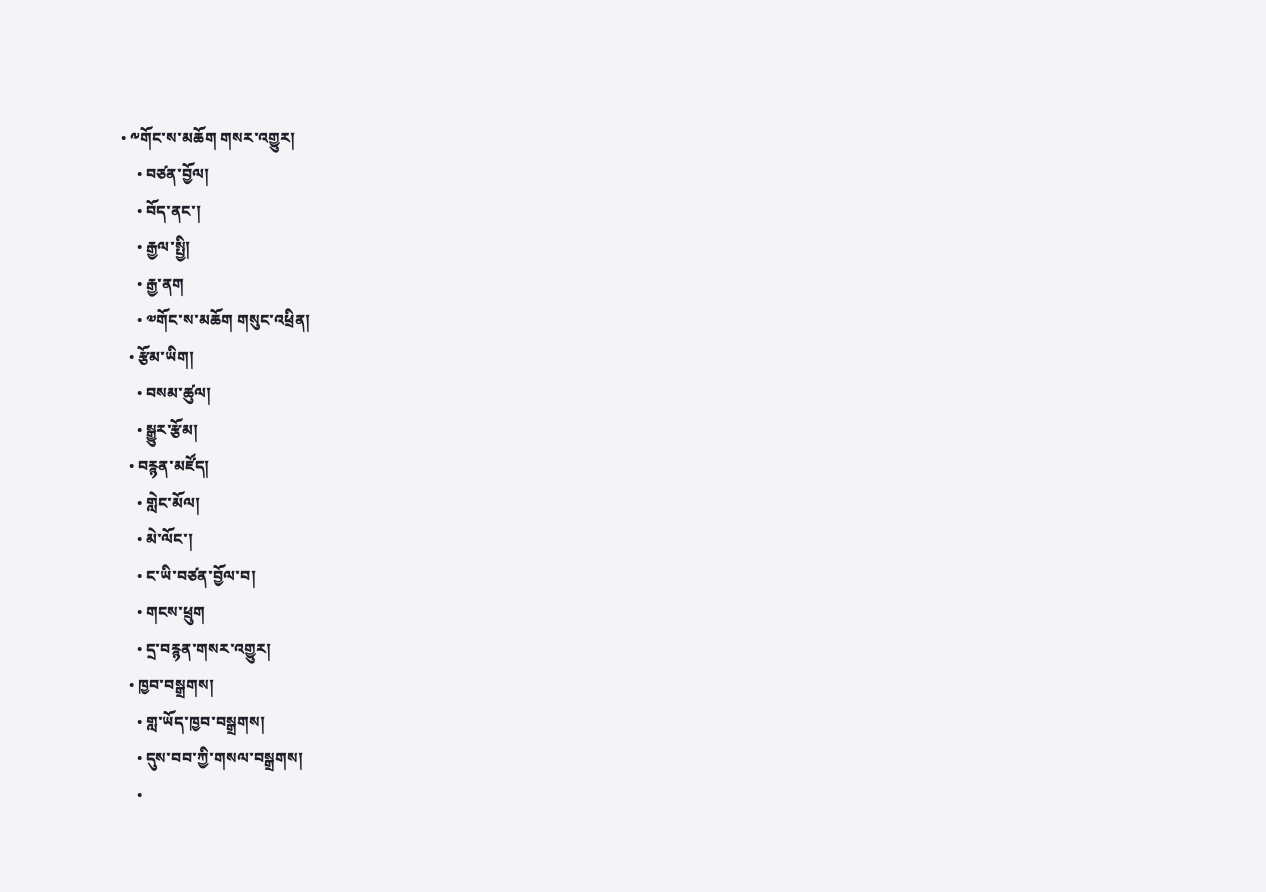• ༸གོང་ས་མཆོག གསར་འགྱུར།
    • བཙན་བྱོལ།
    • བོད་ནང་།
    • རྒྱལ་སྤྱི།
    • རྒྱ་ནག
    • ༧གོང་ས་མཆོག གསུང་འཕྲིན།
  • རྩོམ་ཡིག།
    • བསམ་ཚུལ།
    • སྒྱུར་རྩོམ།
  • བརྙན་མཛོད།
    • གླེང་མོལ།
    • མེ་ལོང་།
    • ང་ཡི་བཙན་བྱོལ་བ།
    • གངས་ཕྲུག
    • དྲ་བརྙན་གསར་འགྱུར།
  • ཁྱབ་བསྒྲགས།
    • གླ་ཡོད་ཁྱབ་བསྒྲགས།
    • དུས་བབ་ཀྱི་གསལ་བསྒྲགས།
    •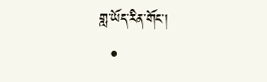གླ་ཡོད་རིན་གོང་།
  •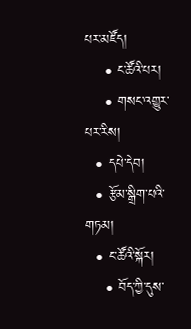པར་མཛོད།
    • ང་ཚོའི་པར།
    • གསང་འགྱུར་པར་རིས།
  • དཔེ་དེབ།
  • རྩོམ་སྒྲིག་པའི་གཏམ།
  • ང་ཚོའི་སྐོར།
    • བོད་ཀྱི་དུས་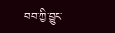བབ་ཀྱི་བྱུང་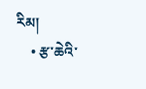རིམ།
    • རྩ་ཆེའི་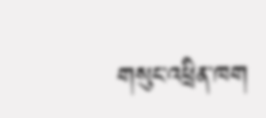གསུང་འཕྲིན་ཁག